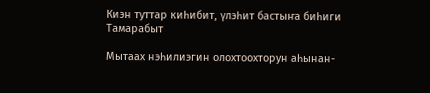Киэн туттар киһибит, үлэһит бастыҥа биһиги Тамарабыт

Мытаах нэһилиэгин олохтоохторун аһынан-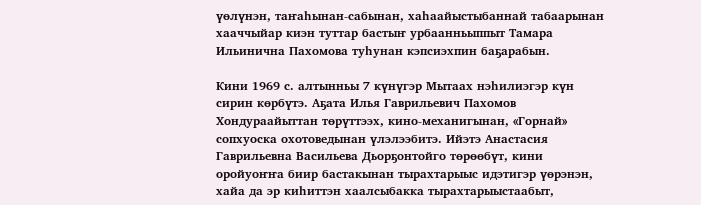үөлүнэн, таҥаһынан-сабынан, хаһаайыстыбаннай табаарынан хааччыйар киэн туттар бастыҥ урбаанньыппыт Тамара Ильинична Пахомова туһунан кэпсиэхпин баҕарабын.

Кини 1969 с. алтынньы 7 күнүгэр Мытаах нэһилиэгэр күн сирин көрбүтэ. Аҕата Илья Гаврильевич Пахомов Хондураайыттан төрүттээх, кино-механигынан, «Горнай» сопхуоска охотоведынан үлэлээбитэ. Ийэтэ Анастасия Гаврильевна Васильева Дьорҕонтойго төрөөбүт, кини оройуоҥҥа биир бастакынан тырахтарыыс идэтигэр үөрэнэн, хайа да эр киһиттэн хаалсыбакка тырахтарыыстаабыт,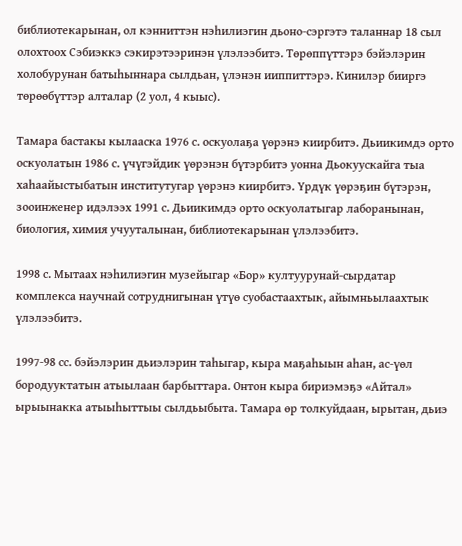библиотекарынан, ол кэнниттэн нэһилиэгин дьоно-сэргэтэ таланнар 18 сыл олохтоох Сэбиэккэ сэкирэтээринэн үлэлээбитэ. Төрөппүттэрэ бэйэлэрин холобурунан батыһыннара сылдьан, үлэнэн ииппиттэрэ. Кинилэр бииргэ төрөөбүттэр алталар (2 уол, 4 кыыс).

Тамара бастакы кылааска 1976 с. оскуолаҕа үөрэнэ киирбитэ. Дьиикимдэ орто оскуолатын 1986 с. үчүгэйдик үөрэнэн бүтэрбитэ уонна Дьокуускайга тыа хаһаайыстыбатын институтугар үөрэнэ киирбитэ. Үрдүк үөрэҕин бүтэрэн, зооинженер идэлээх 1991 с. Дьиикимдэ орто оскуолатыгар лаборанынан, биология, химия учууталынан, библиотекарынан үлэлээбитэ.

1998 с. Мытаах нэһилиэгин музейыгар «Бор» култуурунай-сырдатар комплекса научнай сотруднигынан үтүө суобастаахтык, айымньылаахтык үлэлээбитэ.

1997-98 сс. бэйэлэрин дьиэлэрин таһыгар, кыра маҕаһыын аһан, ас-үөл бородууктатын атыылаан барбыттара. Онтон кыра бириэмэҕэ «Айтал» ырыынакка атыыһыттыы сылдьыбыта. Тамара өр толкуйдаан, ырытан, дьиэ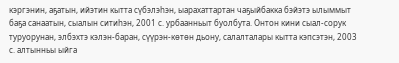кэргэнин, аҕатын, ийэтин кытта сүбэлэһэн, ыарахаттартан чаҕыйбакка бэйэтэ ылыммыт баҕа санаатын, сыалын ситиһэн, 2001 с. урбаанньыт буолбута. Онтон кини сыал-сорук туруорунан, элбэхтэ кэлэн-баран, сүүрэн-көтөн дьону, салалталары кытта кэпсэтэн, 2003 с. алтынньы ыйга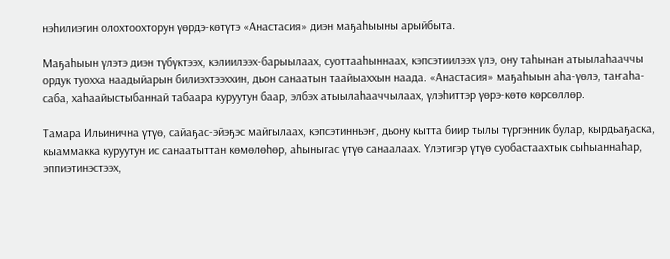нэһилиэгин олохтоохторун үөрдэ-көтүтэ «Анастасия» диэн маҕаһыыны арыйбыта.

Маҕаһыын үлэтэ диэн түбүктээх, кэлиилээх-барыылаах, суоттааһыннаах, кэпсэтиилээх үлэ, ону таһынан атыылаһааччы ордук туохха наадыйарын билиэхтээххин, дьон санаатын таайыаххын наада. «Анастасия» маҕаһыын аһа-үөлэ, таҥаһа-саба, хаһаайыстыбаннай табаара куруутун баар, элбэх атыылаһааччылаах, үлэһиттэр үөрэ-көтө көрсөллөр.

Тамара Ильинична үтүө, сайаҕас-эйэҕэс майгылаах, кэпсэтинньэҥ, дьону кытта биир тылы түргэнник булар, кырдьаҕаска, кыаммакка куруутун ис санаатыттан көмөлөһөр, аһыныгас үтүө санаалаах. Үлэтигэр үтүө суобастаахтык сыһыаннаһар, эппиэтинэстээх,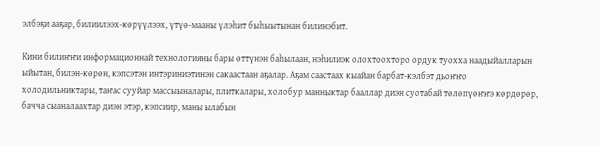элбэҕи ааҕар, билиилээх-көрүүлээх, үтүө-мааны үлэһит быһыытынан билинэбит.

Кини билиҥҥи информационнай технологияны бары өттүнэн баһылаан, нэһилиэк олохтоохторо ордук туохха наадыйалларын ыйытан, билэн-көрөн, кэпсэтэн интэриниэтинэн сакаастаан аҕалар. Аҕам саастаах кыайан барбат-кэлбэт дьоҥҥо холодильниктары, таҥас сууйар массыыналары, плиткалары, холобур манныктар бааллар диэн суотабай төлөпүөҥҥэ көрдөрөр, бачча сыаналаахтар диэн этэр, кэпсиир, маны ылабын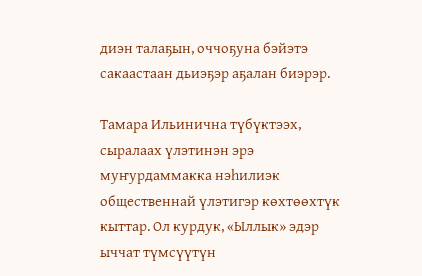диэн талаҕын, оччоҕуна бэйэтэ сакаастаан дьиэҕэр аҕалан биэрэр.

Тамара Ильинична түбүктээх, сыралаах үлэтинэн эрэ муҥурдаммакка нэһилиэк общественнай үлэтигэр көхтөөхтүк кыттар. Ол курдук, «Ыллык» эдэр ыччат түмсүүтүн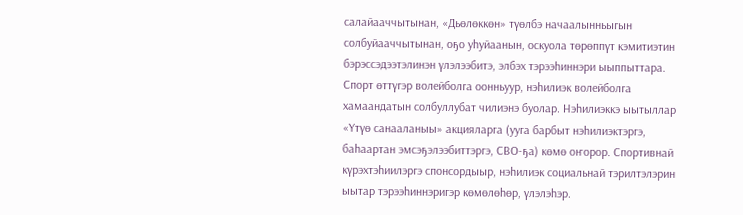салайааччытынан, «Дьөлөккөн» түөлбэ начаалынньыгын солбуйааччытынан, оҕо уһуйаанын, оскуола төрөппүт кэмитиэтин бэрэссэдээтэлинэн үлэлээбитэ, элбэх тэрээһиннэри ыыппыттара. Спорт өттүгэр волейболга оонньуур, нэһилиэк волейболга хамаандатын солбуллубат чилиэнэ буолар. Нэһилиэккэ ыытыллар «Үтүө санааланыы» акцияларга (ууга барбыт нэһилиэктэргэ, баһаартан эмсэҕэлээбиттэргэ, СВО-ҕа) көмө оҥорор. Спортивнай күрэхтэһиилэргэ спонсордыыр, нэһилиэк социальнай тэрилтэлэрин ыытар тэрээһиннэригэр көмөлөһөр, үлэлэһэр.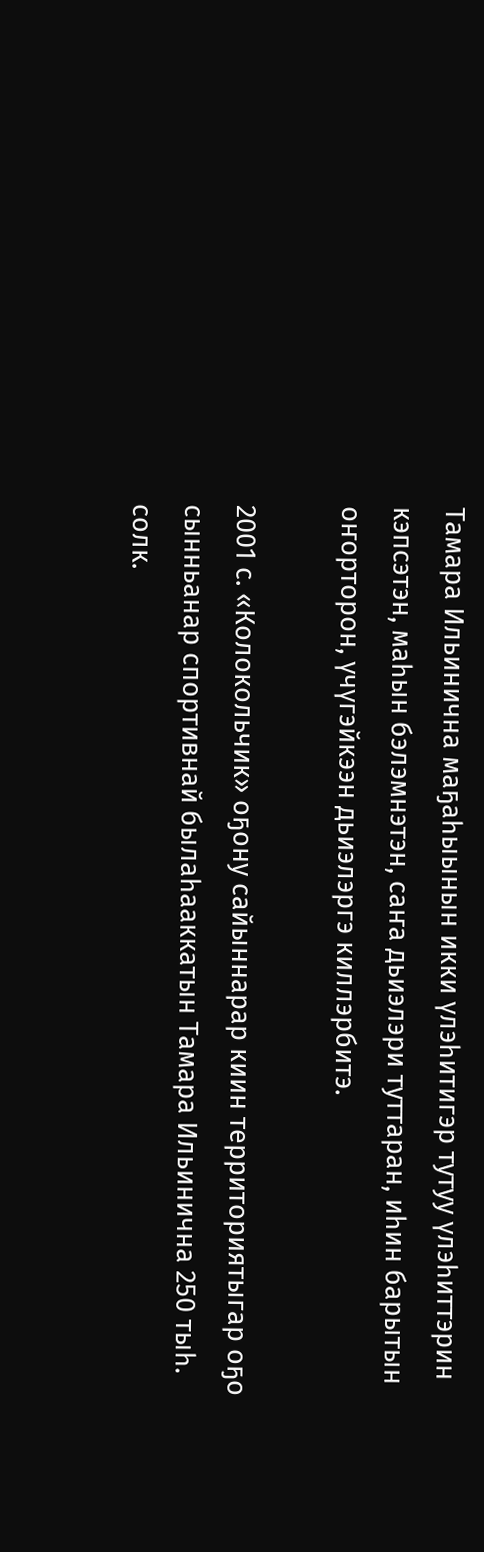Тамара Ильинична маҕаһыынын икки үлэһитигэр тутуу үлэһиттэрин кэпсэтэн, маһын бэлэмнэтэн, саҥа дьиэлэри туттаран, иһин барытын оҥорторон, үчүгэйкээн дьиэлэргэ киллэрбитэ.

2001 с. «Колокольчик» оҕону сайыннарар киин территориятыгар оҕо сынньанар спортивнай былаһааккатын Тамара Ильинична 250 тыһ. солк.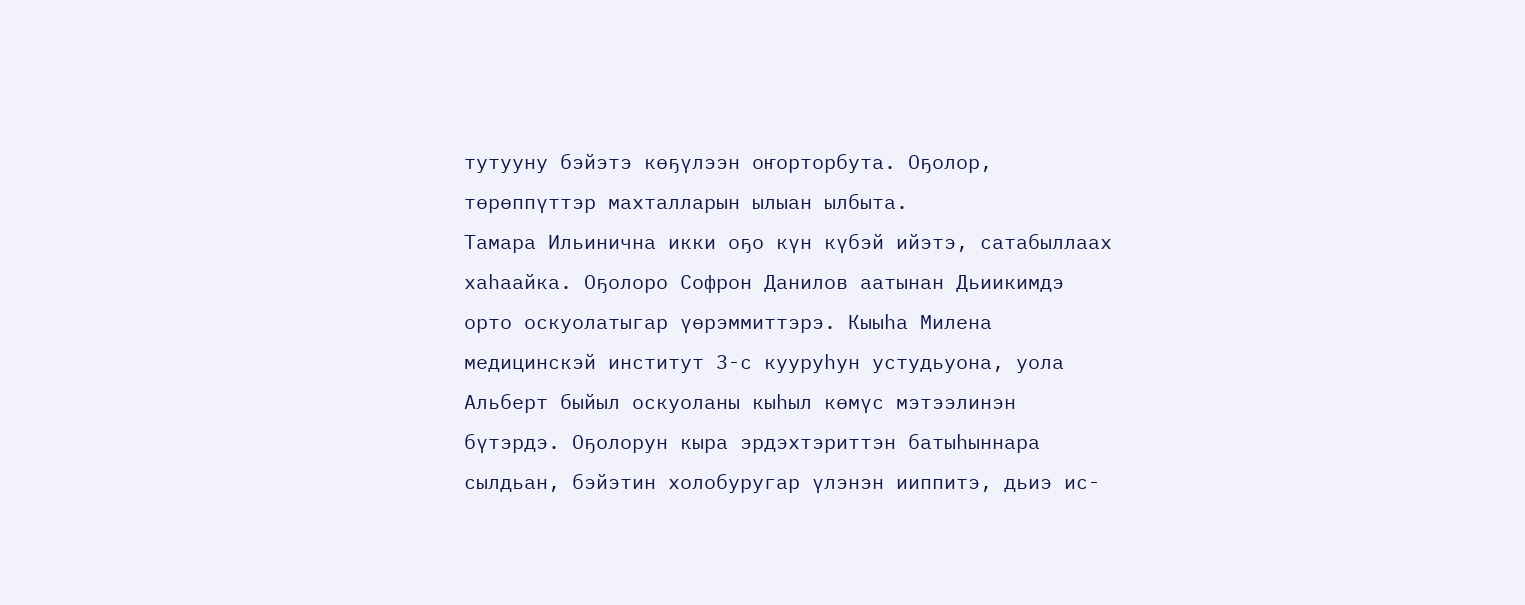тутууну бэйэтэ көҕүлээн оҥорторбута. Оҕолор, төрөппүттэр махталларын ылыан ылбыта.
Тамара Ильинична икки оҕо күн күбэй ийэтэ, сатабыллаах хаһаайка. Оҕолоро Софрон Данилов аатынан Дьиикимдэ орто оскуолатыгар үөрэммиттэрэ. Кыыһа Милена медицинскэй институт 3-с кууруһун устудьуона, уола Альберт быйыл оскуоланы кыһыл көмүс мэтээлинэн бүтэрдэ. Оҕолорун кыра эрдэхтэриттэн батыһыннара сылдьан, бэйэтин холобуругар үлэнэн ииппитэ, дьиэ ис-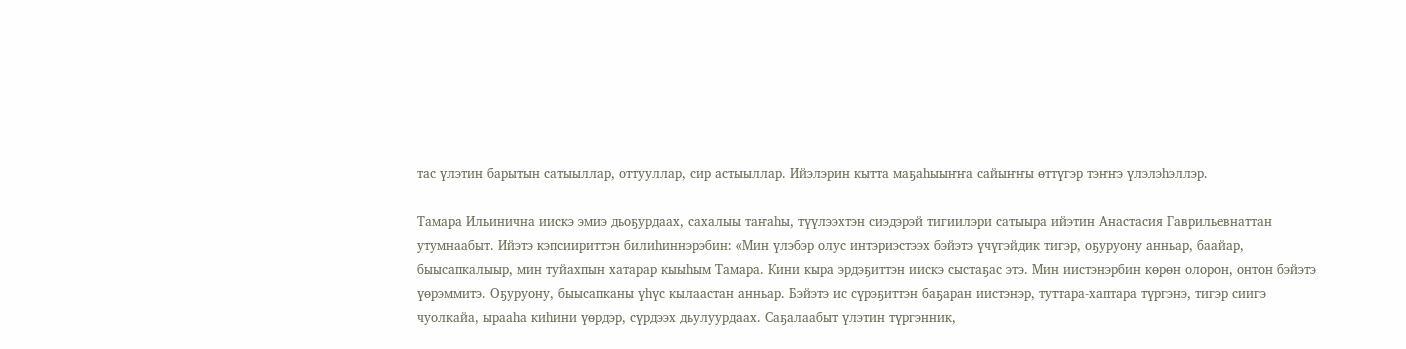тас үлэтин барытын сатыыллар, оттууллар, сир астыыллар. Ийэлэрин кытта маҕаһыыҥҥа сайыҥҥы өттүгэр тэҥҥэ үлэлэһэллэр.

Тамара Ильинична иискэ эмиэ дьоҕурдаах, сахалыы таҥаһы, түүлээхтэн сиэдэрэй тигиилэри сатыыра ийэтин Анастасия Гаврильевнаттан утумнаабыт. Ийэтэ кэпсиириттэн билиһиннэрэбин: «Мин үлэбэр олус интэриэстээх бэйэтэ үчүгэйдик тигэр, оҕуруону анньар, баайар, быысапкалыыр, мин туйахпын хатарар кыыһым Тамара. Кини кыра эрдэҕиттэн иискэ сыстаҕас этэ. Мин иистэнэрбин көрөн олорон, онтон бэйэтэ үөрэммитэ. Оҕуруону, быысапканы үһүс кылаастан анньар. Бэйэтэ ис сүрэҕиттэн баҕаран иистэнэр, туттара-хаптара түргэнэ, тигэр сиигэ чуолкайа, ырааһа киһини үөрдэр, сүрдээх дьулуурдаах. Саҕалаабыт үлэтин түргэнник,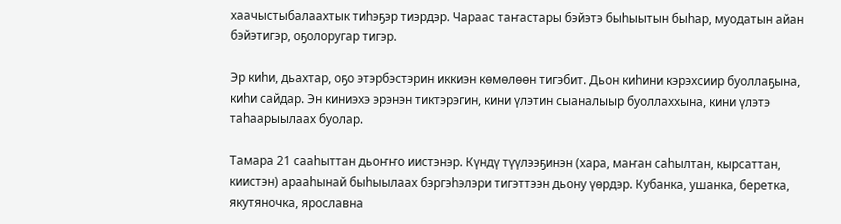хаачыстыбалаахтык тиһэҕэр тиэрдэр. Чараас таҥастары бэйэтэ быһыытын быһар, муодатын айан бэйэтигэр, оҕолоругар тигэр.

Эр киһи, дьахтар, оҕо этэрбэстэрин иккиэн көмөлөөн тигэбит. Дьон киһини кэрэхсиир буоллаҕына, киһи сайдар. Эн киниэхэ эрэнэн тиктэрэгин, кини үлэтин сыаналыыр буоллаххына, кини үлэтэ таһаарыылаах буолар.

Тамара 21 сааһыттан дьоҥҥо иистэнэр. Күндү түүлээҕинэн (хара, маҥан саһылтан, кырсаттан, киистэн) арааһынай быһыылаах бэргэһэлэри тигэттээн дьону үөрдэр. Кубанка, ушанка, беретка, якутяночка, ярославна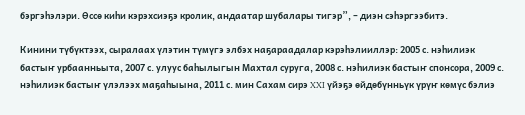бэргэһэлэри. Өссө киһи кэрэхсиэҕэ кролик, андаатар шубалары тигэр”, – диэн сэһэргээбитэ.

Кинини түбүктээх, сыралаах үлэтин түмүгэ элбэх наҕараадалар кэрэһэлииллэр: 2005 с. нэһилиэк бастыҥ урбаанньыта, 2007 с. улуус баһылыгын Махтал суруга, 2008 с. нэһилиэк бастыҥ спонсора, 2009 с. нэһилиэк бастыҥ үлэлээх маҕаһыына, 2011 с. мин Сахам сирэ XXI үйэҕэ өйдөбүнньүк үрүҥ көмүс бэлиэ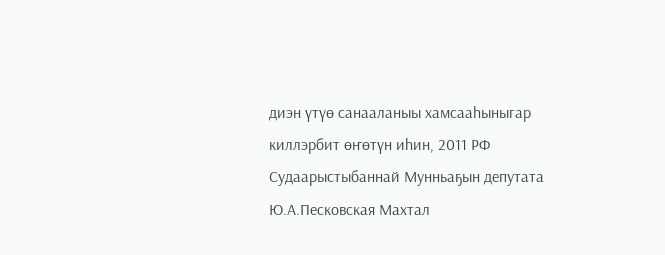диэн үтүө санааланыы хамсааһыныгар киллэрбит өҥөтүн иһин, 2011 РФ Судаарыстыбаннай Мунньаҕын депутата Ю.А.Песковская Махтал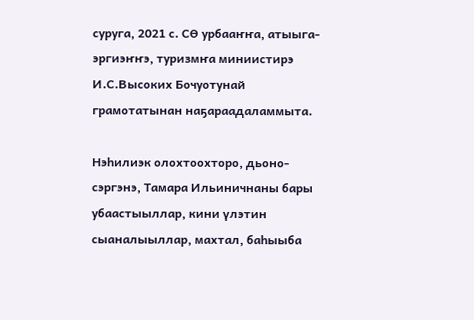суруга, 2021 с. СӨ урбааҥҥа, атыыга-эргиэҥҥэ, туризмҥа миниистирэ И.С.Высоких Бочуотунай грамотатынан наҕараадаламмыта.

Нэһилиэк олохтоохторо, дьоно-сэргэнэ, Тамара Ильиничнаны бары убаастыыллар, кини үлэтин сыаналыыллар, махтал, баһыыба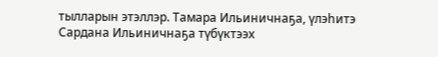тылларын этэллэр. Тамара Ильиничнаҕа, үлэһитэ Сардана Ильиничнаҕа түбүктээх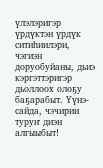үлэлэригэр үрдүктэн үрдүк ситиһиилэри, чэгиэн доруобуйаны, дьиэ кэргэттэригэр дьоллоох олоҕу баҕарабыт. Үүнэ-сайда, чэчирии туруҥ диэн алгыыбыт!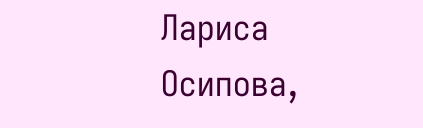Лариса Осипова,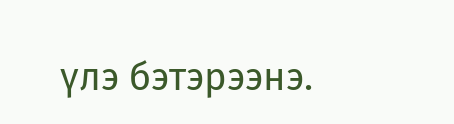үлэ бэтэрээнэ.